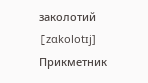заколотий
[zɑkolotɪj] Прикметник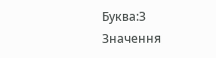Буква:З
Значення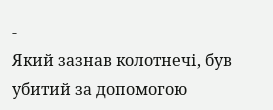-
Який зазнав колотнечі, був убитий за допомогою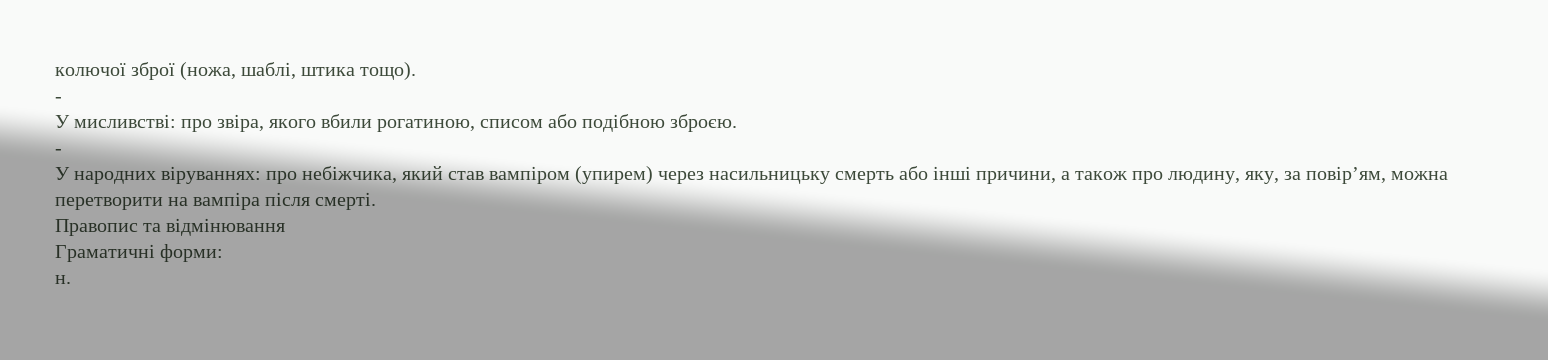колючої зброї (ножа, шаблі, штика тощо).
-
У мисливстві: про звіра, якого вбили рогатиною, списом або подібною зброєю.
-
У народних віруваннях: про небіжчика, який став вампіром (упирем) через насильницьку смерть або інші причини, а також про людину, яку, за повір’ям, можна перетворити на вампіра після смерті.
Правопис та відмінювання
Граматичні форми:
н.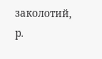заколотий, р.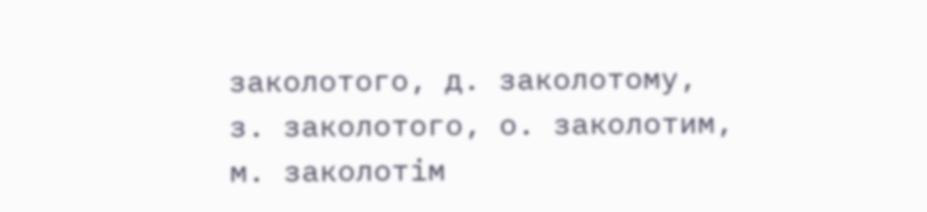заколотого, д. заколотому, з. заколотого, о. заколотим, м. заколотім